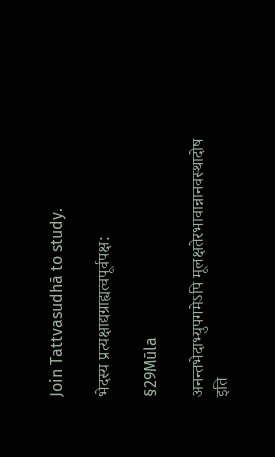Join Tattvasudhā to study.

भेदस्य प्रत्यक्षाद्यग्राह्यत्वपूर्वपक्ष:

§29Mūla

अनन्तभेदाभ्युपगमेऽपि मूलक्षतेरभावान्नानवस्थादोष इति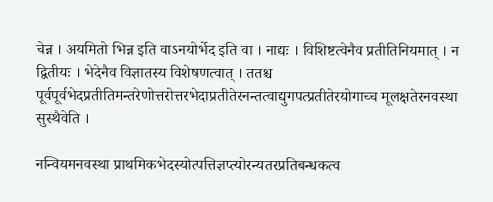चेन्न । अयमितो भिन्न इति वाऽनयोर्भेद इति वा । नाद्यः । विशिष्टत्वेनैव प्रतीतिनियमात् । न द्वितीयः । भेदेनैव विज्ञातस्य विशेषणत्वात् । ततश्च पूर्वपूर्वभेदप्रतीतिमन्तरेणोत्तरोत्तरभेदाप्रतीतेरनन्तत्वाद्युगपत्प्रतीतेरयोगाच्च मूलक्षतेरनवस्था सुस्थैवेति ।

नन्वियमनवस्था प्राथमिकभेदस्योत्पत्तिज्ञप्त्योरन्यतरप्रतिबन्धकत्व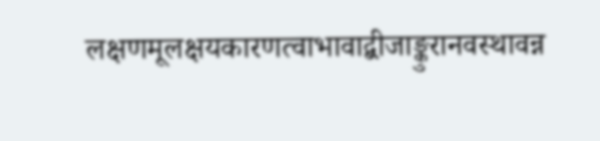लक्षणमूलक्षयकारणत्वाभावाद्बीजाङ्कुरानवस्थावन्न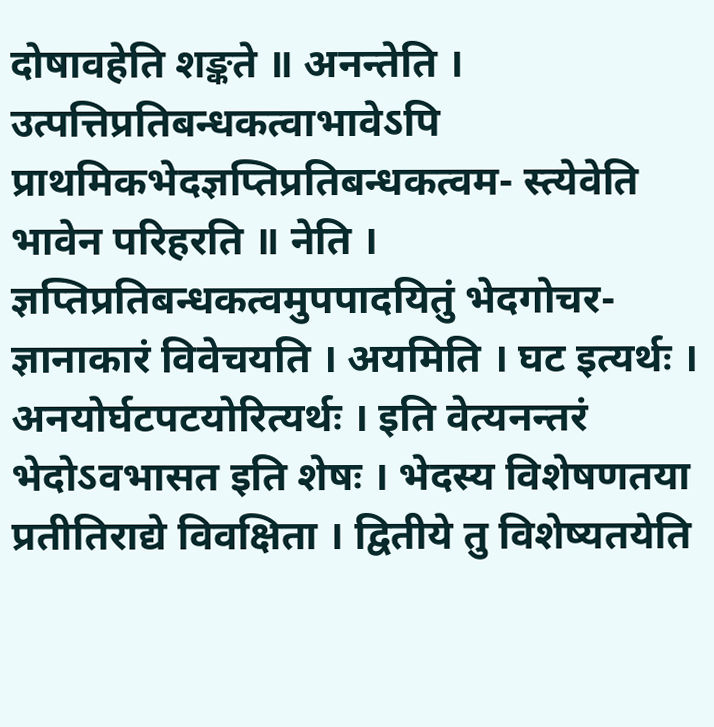दोषावहेति शङ्कते ॥ अनन्तेति । उत्पत्तिप्रतिबन्धकत्वाभावेऽपि प्राथमिकभेदज्ञप्तिप्रतिबन्धकत्वम- स्त्येवेति भावेन परिहरति ॥ नेति । ज्ञप्तिप्रतिबन्धकत्वमुपपादयितुं भेदगोचर- ज्ञानाकारं विवेचयति । अयमिति । घट इत्यर्थः । अनयोर्घटपटयोरित्यर्थः । इति वेत्यनन्तरं भेदोऽवभासत इति शेषः । भेदस्य विशेषणतया प्रतीतिराद्ये विवक्षिता । द्वितीये तु विशेष्यतयेति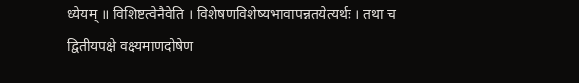ध्येयम् ॥ विशिष्टत्वेनैवेति । विशेषणविशेष्यभावापन्नतयेत्यर्थः । तथा च द्वितीयपक्षे वक्ष्यमाणदोषेण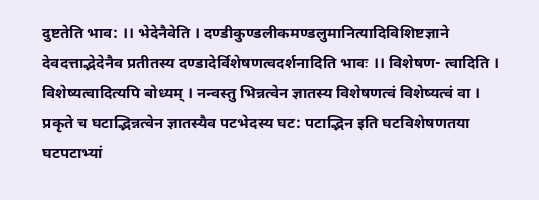दुष्टतेति भाव: ।। भेदेनैवेति । दण्डीकुण्डलीकमण्डलुमानित्यादिविशिष्टज्ञाने देवदत्ताद्भेदेनैव प्रतीतस्य दण्डादेर्विशेषणत्वदर्शनादिति भावः ।। विशेषण- त्वादिति । विशेष्यत्वादित्यपि बोध्यम् । नन्वस्तु भिन्नत्वेन ज्ञातस्य विशेषणत्वं विशेष्यत्वं वा । प्रकृते च घटाद्भिन्नत्वेन ज्ञातस्यैव पटभेदस्य घट: पटाद्भिन इति घटविशेषणतया घटपटाभ्यां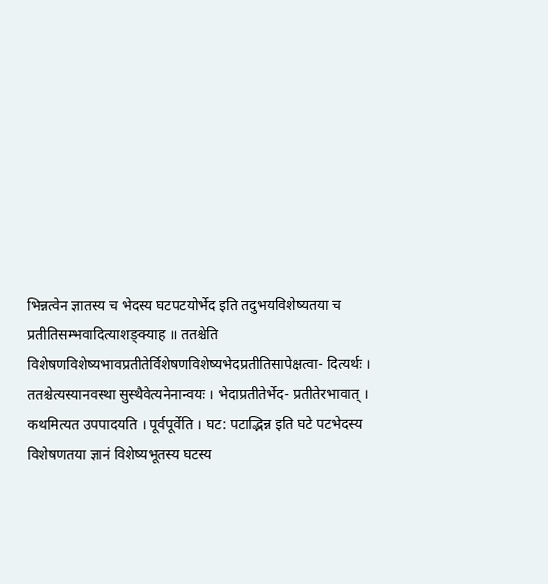भिन्नत्वेन ज्ञातस्य च भेदस्य घटपटयोर्भेद इति तदुभयविशेष्यतया च प्रतीतिसम्भवादित्याशङ्क्याह ॥ ततश्चेति विशेषणविशेष्यभावप्रतीतेर्विशेषणविशेष्यभेदप्रतीतिसापेक्षत्वा- दित्यर्थः । ततश्चेत्यस्यानवस्था सुस्थैवेत्यनेनान्वयः । भेदाप्रतीतेर्भेद- प्रतीतेरभावात् । कथमित्यत उपपादयति । पूर्वपूर्वेति । घट: पटाद्भिन्न इति घटे पटभेदस्य विशेषणतया ज्ञानं विशेष्यभूतस्य घटस्य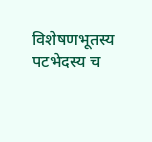विशेषणभूतस्य पटभेदस्य च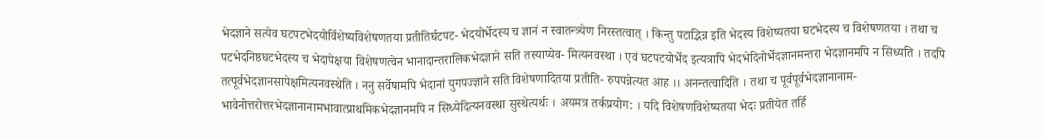भेदज्ञाने सत्येव घटपटभेदयोर्विशेष्यविशेषणतया प्रतीतिर्घटपट- भेदयोर्भेदस्य च ज्ञानं न स्वातन्त्र्येण निरस्तत्वात् । किन्तु पटाद्भिन्न इति भेदस्य विशेष्यतया घटभेदस्य च विशेषणतया । तथा च पटभेदनिष्ठघटभेदस्य च भेदापेक्षया विशेषणत्वेन भानादान्तरालिकभेदज्ञाने सति तस्याप्येव- मित्यनवस्था । एवं घटपटयोर्भेद इत्यत्रापि भेदभेदिनोर्भेदज्ञानमन्तरा भेदज्ञानमपि न सिध्यति । तदपि तत्पूर्वभेदज्ञानसापेक्षमित्यनवस्थेति । ननु सर्वेषामपि भेदानां युगपज्ज्ञाने सति विशेषणादितया प्रतीति- रुपपन्नेत्यत आह ।। अनन्तत्वादिति । तथा च पूर्वपूर्वभेदज्ञानानाम- भावेनोत्तरोत्तरभेदज्ञानानामभावात्प्राथमिकभेदज्ञानमपि न सिध्येदित्यनवस्था सुस्थेत्यर्थः । अयमत्र तर्कप्रयोग: । यदि विशेषणविशेष्यतया भेदः प्रतीयेत तर्हि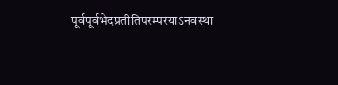पूर्वपूर्वभेदप्रतीतिपरम्परयाऽनवस्था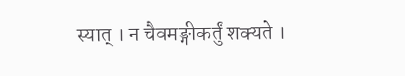स्यात् । न चैवमङ्गीकर्तुं शक्यते ।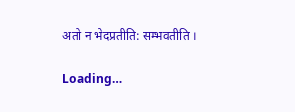अतो न भेदप्रतीति: सम्भवतीति ।

Loading…